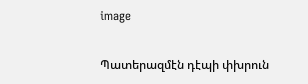image

Պատերազմէն դէպի փխրուն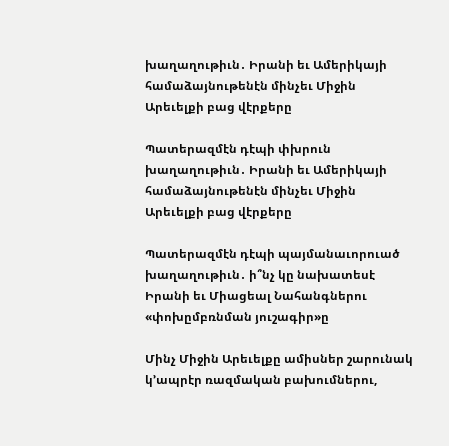խաղաղութիւն․ Իրանի եւ Ամերիկայի համաձայնութենէն մինչեւ Միջին Արեւելքի բաց վէրքերը

Պատերազմէն դէպի փխրուն խաղաղութիւն․ Իրանի եւ Ամերիկայի համաձայնութենէն մինչեւ Միջին Արեւելքի բաց վէրքերը

Պատերազմէն դէպի պայմանաւորուած խաղաղութիւն․ ի՞նչ կը նախատեսէ Իրանի եւ Միացեալ Նահանգներու «փոխըմբռնման յուշագիր»ը

Մինչ Միջին Արեւելքը ամիսներ շարունակ կ՚ապրէր ռազմական բախումներու,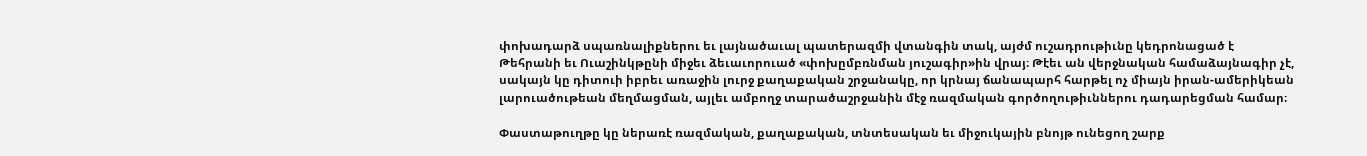փոխադարձ սպառնալիքներու եւ լայնածաւալ պատերազմի վտանգին տակ, այժմ ուշադրութիւնը կեդրոնացած է Թեհրանի եւ Ուաշինկթընի միջեւ ձեւաւորուած «փոխըմբռնման յուշագիր»ին վրայ։ Թէեւ ան վերջնական համաձայնագիր չէ, սակայն կը դիտուի իբրեւ առաջին լուրջ քաղաքական շրջանակը, որ կրնայ ճանապարհ հարթել ոչ միայն իրան-ամերիկեան լարուածութեան մեղմացման, այլեւ ամբողջ տարածաշրջանին մէջ ռազմական գործողութիւններու դադարեցման համար։

Փաստաթուղթը կը ներառէ ռազմական, քաղաքական, տնտեսական եւ միջուկային բնոյթ ունեցող շարք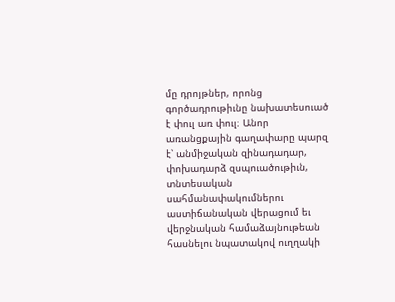մը դրոյթներ, որոնց գործադրութիւնը նախատեսուած է փուլ առ փուլ։ Անոր առանցքային գաղափարը պարզ է՝ անմիջական զինադադար, փոխադարձ զսպուածութիւն, տնտեսական սահմանափակումներու աստիճանական վերացում եւ վերջնական համաձայնութեան հասնելու նպատակով ուղղակի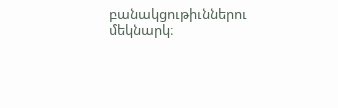բանակցութիւններու մեկնարկ։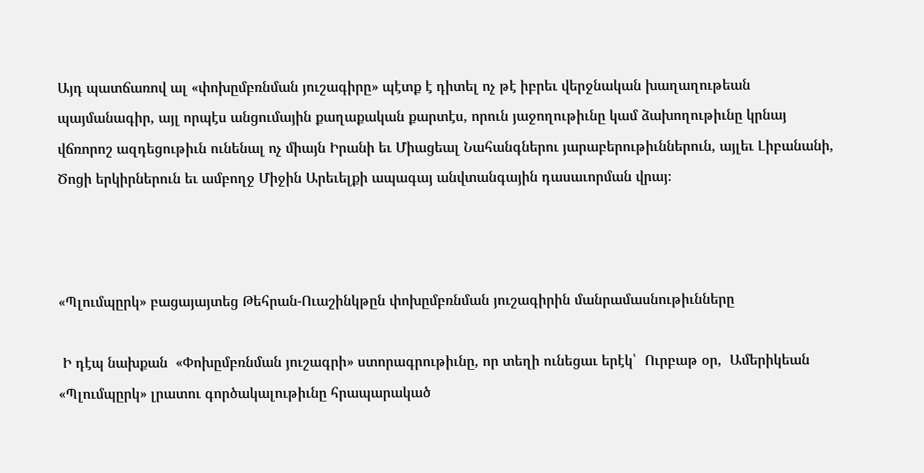Այդ պատճառով ալ «փոխըմբռնման յուշագիրը» պէտք է դիտել ոչ թէ իբրեւ վերջնական խաղաղութեան պայմանագիր, այլ որպէս անցումային քաղաքական քարտէս, որուն յաջողութիւնը կամ ձախողութիւնը կրնայ վճռորոշ ազդեցութիւն ունենալ ոչ միայն Իրանի եւ Միացեալ Նահանգներու յարաբերութիւններուն, այլեւ Լիբանանի, Ծոցի երկիրներուն եւ ամբողջ Միջին Արեւելքի ապագայ անվտանգային դասաւորման վրայ։



«Պլումպըրկ» բացայայտեց Թեհրան-Ուաշինկթըն փոխըմբռնման յուշագիրին մանրամասնութիւնները

 Ի դէպ նախքան  «Փոխըմբռնման յուշագրի» ստորագրութիւնը, որ տեղի ունեցաւ երէկ՝  Ուրբաթ օր,  Ամերիկեան «Պլումպըրկ» լրատու գործակալութիւնը հրապարակած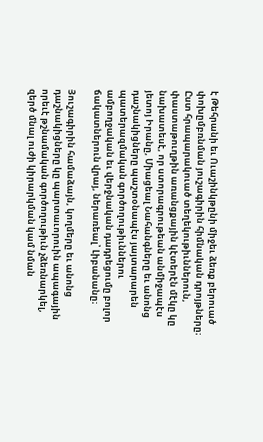է Թեհրանի եւ Ուաշինկթընի միջեւ ձեռք բերուած փոխըմբռնման յուշագիրին հիմնական դրոյթները։ Ըստ հրապարակուած տեղեկութիւններուն, փաստաթուղթին առանցքային կէտերէն մէկը կը նախատեսէ, որ ստորագրութեան անմիջապէս յետոյ Իրանը, Միացեալ Նահանգները եւ անոնց դաշնակիցները պաշտօնապէս յայտարարեն պատերազմական գործողութիւններու ամբողջական եւ վերջնական դադրեցումը բոլոր ճակատներուն վրայ, ներառեալ՝ Լիբանանը։

Յուշագիրին համաձայն, կողմերը եւ անոնց դաշնակիցները կը պարտաւորուին ապագային որեւէ թշնամական գործողութիւն չձեռնարկել, զերծ մնալ ուժի կիրարկման կամ նման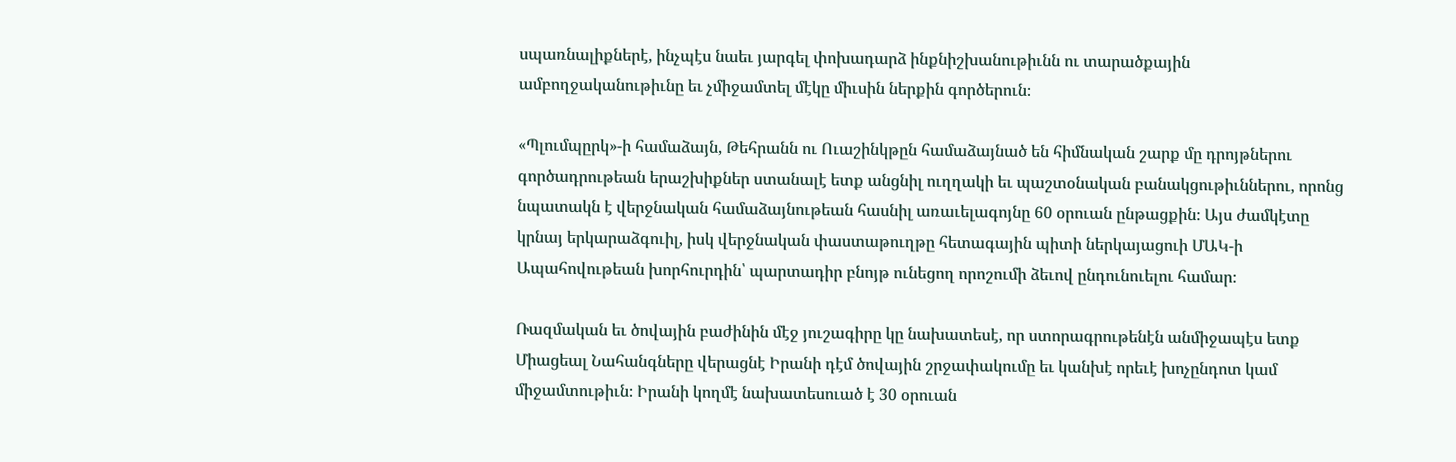սպառնալիքներէ, ինչպէս նաեւ յարգել փոխադարձ ինքնիշխանութիւնն ու տարածքային ամբողջականութիւնը եւ չմիջամտել մէկը միւսին ներքին գործերուն։

«Պլումպըրկ»-ի համաձայն, Թեհրանն ու Ուաշինկթըն համաձայնած են հիմնական շարք մը դրոյթներու գործադրութեան երաշխիքներ ստանալէ ետք անցնիլ ուղղակի եւ պաշտօնական բանակցութիւններու, որոնց նպատակն է վերջնական համաձայնութեան հասնիլ առաւելագոյնը 60 օրուան ընթացքին։ Այս ժամկէտը կրնայ երկարաձգուիլ, իսկ վերջնական փաստաթուղթը հետագային պիտի ներկայացուի ՄԱԿ-ի Ապահովութեան խորհուրդին՝ պարտադիր բնոյթ ունեցող որոշումի ձեւով ընդունուելու համար։

Ռազմական եւ ծովային բաժինին մէջ յուշագիրը կը նախատեսէ, որ ստորագրութենէն անմիջապէս ետք Միացեալ Նահանգները վերացնէ Իրանի դէմ ծովային շրջափակումը եւ կանխէ որեւէ խոչընդոտ կամ միջամտութիւն։ Իրանի կողմէ նախատեսուած է 30 օրուան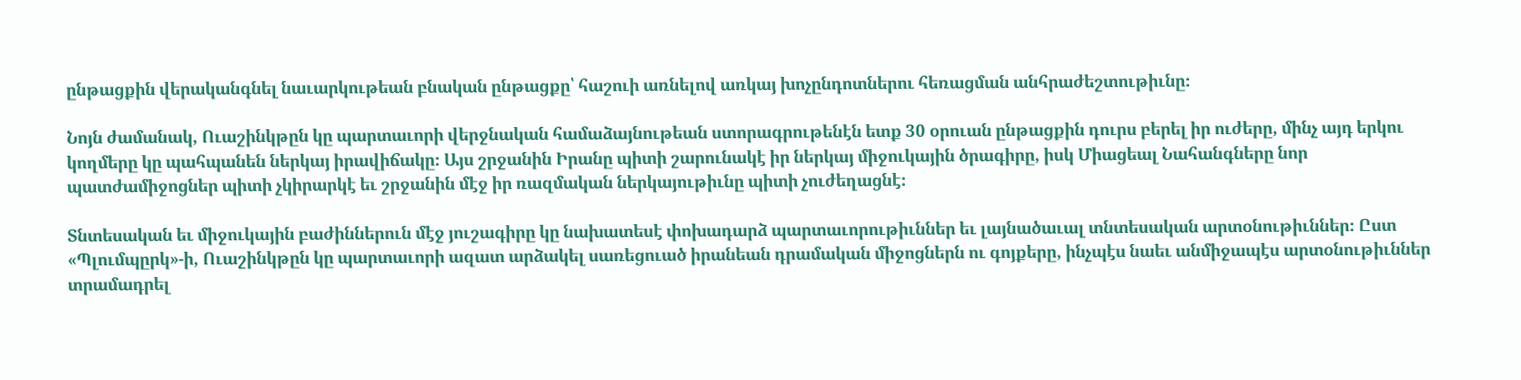ընթացքին վերականգնել նաւարկութեան բնական ընթացքը՝ հաշուի առնելով առկայ խոչընդոտներու հեռացման անհրաժեշտութիւնը։

Նոյն ժամանակ, Ուաշինկթըն կը պարտաւորի վերջնական համաձայնութեան ստորագրութենէն ետք 30 օրուան ընթացքին դուրս բերել իր ուժերը, մինչ այդ երկու կողմերը կը պահպանեն ներկայ իրավիճակը։ Այս շրջանին Իրանը պիտի շարունակէ իր ներկայ միջուկային ծրագիրը, իսկ Միացեալ Նահանգները նոր պատժամիջոցներ պիտի չկիրարկէ եւ շրջանին մէջ իր ռազմական ներկայութիւնը պիտի չուժեղացնէ։

Տնտեսական եւ միջուկային բաժիններուն մէջ յուշագիրը կը նախատեսէ փոխադարձ պարտաւորութիւններ եւ լայնածաւալ տնտեսական արտօնութիւններ։ Ըստ «Պլումպըրկ»-ի, Ուաշինկթըն կը պարտաւորի ազատ արձակել սառեցուած իրանեան դրամական միջոցներն ու գոյքերը, ինչպէս նաեւ անմիջապէս արտօնութիւններ տրամադրել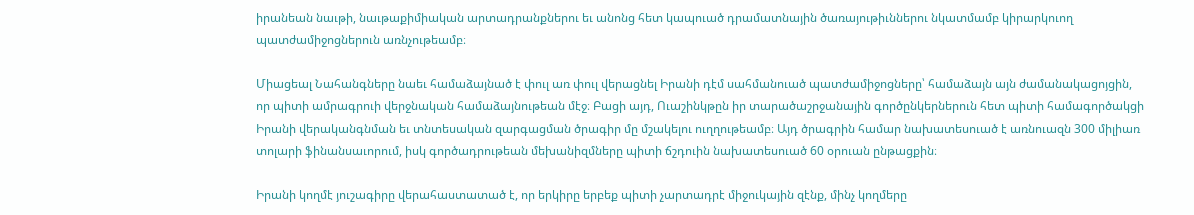իրանեան նաւթի, նաւթաքիմիական արտադրանքներու եւ անոնց հետ կապուած դրամատնային ծառայութիւններու նկատմամբ կիրարկուող պատժամիջոցներուն առնչութեամբ։

Միացեալ Նահանգները նաեւ համաձայնած է փուլ առ փուլ վերացնել Իրանի դէմ սահմանուած պատժամիջոցները՝ համաձայն այն ժամանակացոյցին, որ պիտի ամրագրուի վերջնական համաձայնութեան մէջ։ Բացի այդ, Ուաշինկթըն իր տարածաշրջանային գործընկերներուն հետ պիտի համագործակցի Իրանի վերականգնման եւ տնտեսական զարգացման ծրագիր մը մշակելու ուղղութեամբ։ Այդ ծրագրին համար նախատեսուած է առնուազն 300 միլիառ տոլարի ֆինանսաւորում, իսկ գործադրութեան մեխանիզմները պիտի ճշդուին նախատեսուած 60 օրուան ընթացքին։

Իրանի կողմէ յուշագիրը վերահաստատած է, որ երկիրը երբեք պիտի չարտադրէ միջուկային զէնք, մինչ կողմերը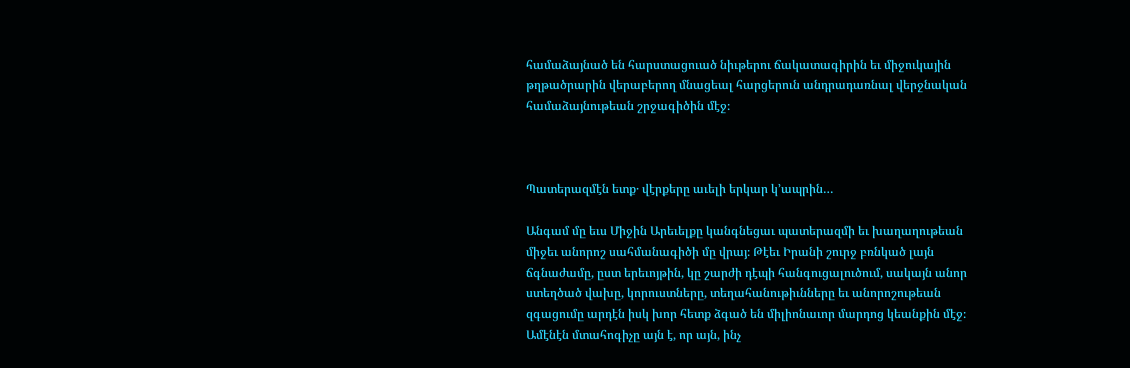համաձայնած են հարստացուած նիւթերու ճակատագիրին եւ միջուկային թղթածրարին վերաբերող մնացեալ հարցերուն անդրադառնալ վերջնական համաձայնութեան շրջագիծին մէջ։



Պատերազմէն ետք․ վէրքերը աւելի երկար կ՚ապրին…

Անգամ մը եւս Միջին Արեւելքը կանգնեցաւ պատերազմի եւ խաղաղութեան միջեւ անորոշ սահմանագիծի մը վրայ։ Թէեւ Իրանի շուրջ բռնկած լայն ճգնաժամը, ըստ երեւոյթին, կը շարժի դէպի հանգուցալուծում, սակայն անոր ստեղծած վախը, կորուստները, տեղահանութիւնները եւ անորոշութեան զգացումը արդէն իսկ խոր հետք ձգած են միլիոնաւոր մարդոց կեանքին մէջ։ Ամէնէն մտահոգիչը այն է, որ այն, ինչ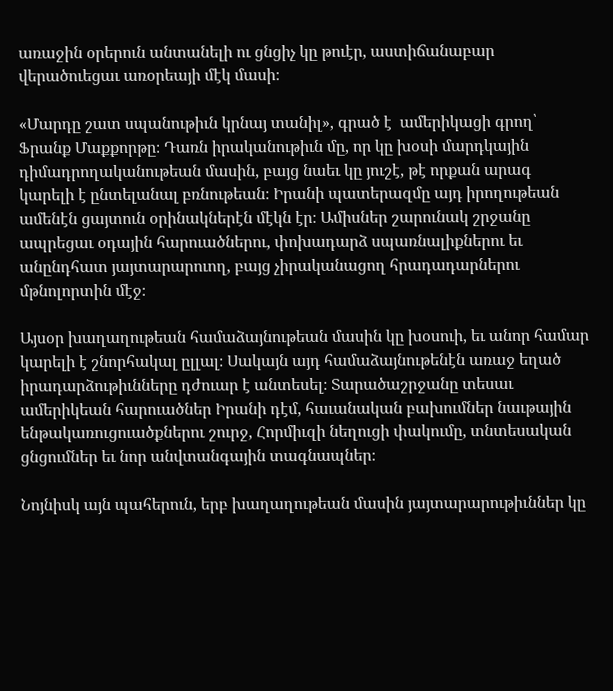առաջին օրերուն անտանելի ու ցնցիչ կը թուէր, աստիճանաբար վերածուեցաւ առօրեայի մէկ մասի։

«Մարդը շատ սպանութիւն կրնայ տանիլ», գրած է  ամերիկացի գրող՝ Ֆրանք Մաքքորթը։ Դառն իրականութիւն մը, որ կը խօսի մարդկային դիմադրողականութեան մասին, բայց նաեւ կը յուշէ, թէ որքան արագ կարելի է ընտելանալ բռնութեան։ Իրանի պատերազմը այդ իրողութեան ամենէն ցայտուն օրինակներէն մէկն էր։ Ամիսներ շարունակ շրջանը ապրեցաւ օդային հարուածներու, փոխադարձ սպառնալիքներու եւ անընդհատ յայտարարուող, բայց չիրականացող հրադադարներու մթնոլորտին մէջ։

Այսօր խաղաղութեան համաձայնութեան մասին կը խօսուի, եւ անոր համար կարելի է շնորհակալ ըլլալ։ Սակայն այդ համաձայնութենէն առաջ եղած իրադարձութիւնները դժուար է անտեսել։ Տարածաշրջանը տեսաւ ամերիկեան հարուածներ Իրանի դէմ, հաւանական բախումներ նաւթային ենթակառուցուածքներու շուրջ, Հորմիւզի նեղուցի փակումը, տնտեսական ցնցումներ եւ նոր անվտանգային տագնապներ։

Նոյնիսկ այն պահերուն, երբ խաղաղութեան մասին յայտարարութիւններ կը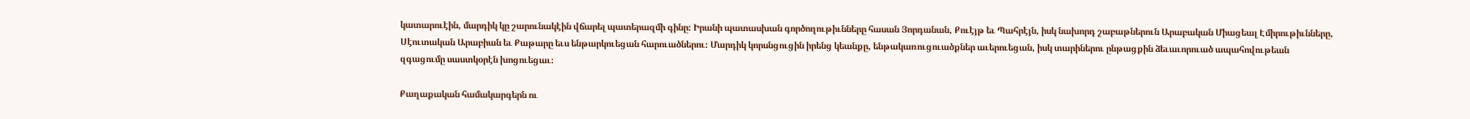կատարուէին, մարդիկ կը շարունակէին վճարել պատերազմի գինը։ Իրանի պատասխան գործողութիւնները հասան Յորդանան, Քուէյթ եւ Պահրէյն, իսկ նախորդ շաբաթներուն Արաբական Միացեալ Էմիրութիւնները, Սէուտական Արաբիան եւ Քաթարը եւս ենթարկուեցան հարուածներու։ Մարդիկ կորսնցուցին իրենց կեանքը, ենթակառուցուածքներ աւերուեցան, իսկ տարիներու ընթացքին ձեւաւորուած ապահովութեան զգացումը սաստկօրէն խոցուեցաւ։

Քաղաքական համակարգերն ու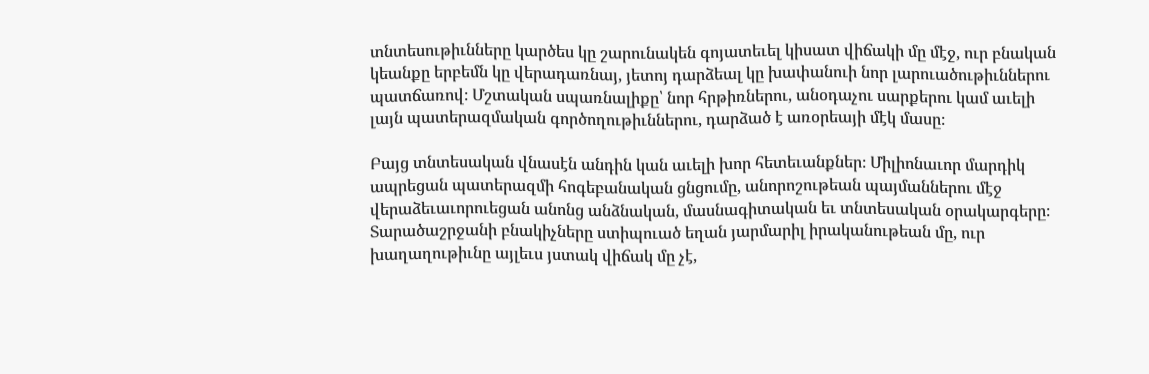տնտեսութիւնները կարծես կը շարունակեն գոյատեւել կիսատ վիճակի մը մէջ, ուր բնական կեանքը երբեմն կը վերադառնայ, յետոյ դարձեալ կը խափանուի նոր լարուածութիւններու պատճառով։ Մշտական սպառնալիքը՝ նոր հրթիռներու, անօդաչու սարքերու կամ աւելի լայն պատերազմական գործողութիւններու, դարձած է առօրեայի մէկ մասը։

Բայց տնտեսական վնասէն անդին կան աւելի խոր հետեւանքներ։ Միլիոնաւոր մարդիկ ապրեցան պատերազմի հոգեբանական ցնցումը, անորոշութեան պայմաններու մէջ վերաձեւաւորուեցան անոնց անձնական, մասնագիտական եւ տնտեսական օրակարգերը։ Տարածաշրջանի բնակիչները ստիպուած եղան յարմարիլ իրականութեան մը, ուր խաղաղութիւնը այլեւս յստակ վիճակ մը չէ,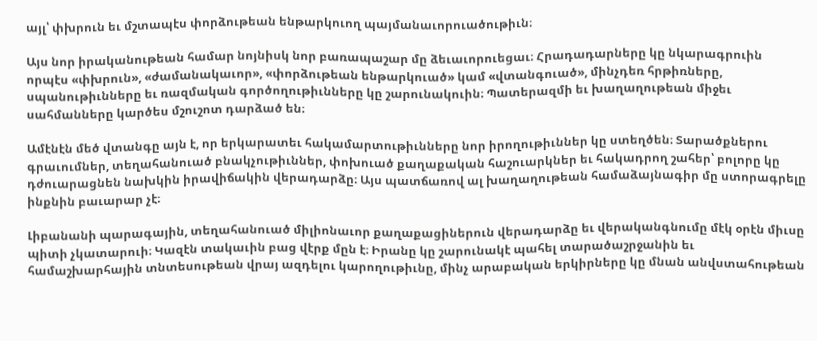այլ՝ փխրուն եւ մշտապէս փորձութեան ենթարկուող պայմանաւորուածութիւն։

Այս նոր իրականութեան համար նոյնիսկ նոր բառապաշար մը ձեւաւորուեցաւ։ Հրադադարները կը նկարագրուին որպէս «փխրուն», «ժամանակաւոր», «փորձութեան ենթարկուած» կամ «վտանգուած», մինչդեռ հրթիռները, սպանութիւնները եւ ռազմական գործողութիւնները կը շարունակուին։ Պատերազմի եւ խաղաղութեան միջեւ սահմանները կարծես մշուշոտ դարձած են։

Ամէնէն մեծ վտանգը այն է, որ երկարատեւ հակամարտութիւնները նոր իրողութիւններ կը ստեղծեն։ Տարածքներու գրաւումներ, տեղահանուած բնակչութիւններ, փոխուած քաղաքական հաշուարկներ եւ հակադրող շահեր՝ բոլորը կը դժուարացնեն նախկին իրավիճակին վերադարձը։ Այս պատճառով ալ խաղաղութեան համաձայնագիր մը ստորագրելը ինքնին բաւարար չէ։

Լիբանանի պարագային, տեղահանուած միլիոնաւոր քաղաքացիներուն վերադարձը եւ վերականգնումը մէկ օրէն միւսը պիտի չկատարուի։ Կազէն տակաւին բաց վէրք մըն է։ Իրանը կը շարունակէ պահել տարածաշրջանին եւ համաշխարհային տնտեսութեան վրայ ազդելու կարողութիւնը, մինչ արաբական երկիրները կը մնան անվստահութեան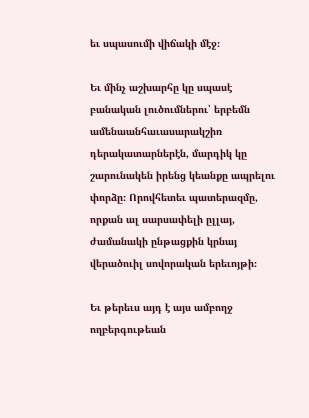եւ սպասումի վիճակի մէջ։

Եւ մինչ աշխարհը կը սպասէ բանական լուծումներու՝ երբեմն ամենաանհաւասարակշիռ դերակատարներէն, մարդիկ կը շարունակեն իրենց կեանքը ապրելու փորձը։ Որովհետեւ պատերազմը, որքան ալ սարսափելի ըլլայ, ժամանակի ընթացքին կրնայ վերածուիլ սովորական երեւոյթի։

Եւ թերեւս այդ է այս ամբողջ ողբերգութեան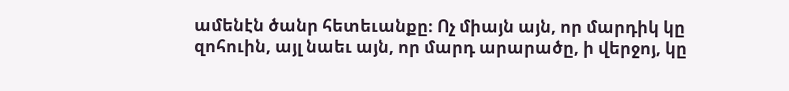ամենէն ծանր հետեւանքը։ Ոչ միայն այն, որ մարդիկ կը զոհուին, այլ նաեւ այն, որ մարդ արարածը, ի վերջոյ, կը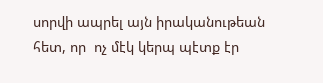սորվի ապրել այն իրականութեան հետ, որ  ոչ մէկ կերպ պէտք էր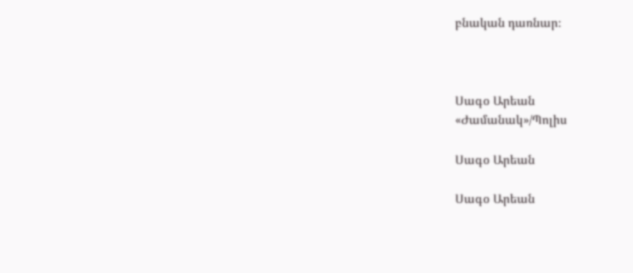բնական դառնար։



Սագօ Արեան
«Ժամանակ»/Պոլիս

Սագօ Արեան

Սագօ Արեան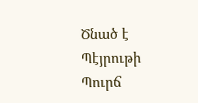Ծնած է Պէյրութի Պուրճ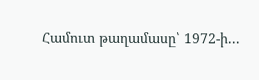Համուտ թաղամասը՝ 1972-ի...